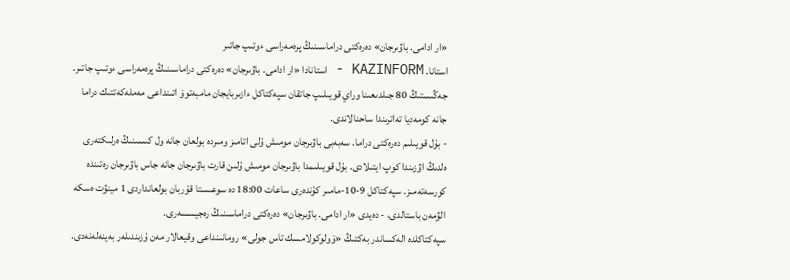«ار ادامى. باۋىرجان» دەرەكتى دراماسىنىڭ پرەمەراسى ءوتىپ جاتىر
استانا. KAZINFORM - استانادا «ار ادامى. باۋىرجان» دەرەكتى دراماسىنىڭ پرەمەراسى ءوتىپ جاتىر. جەڭىستىڭ 80 جىلدىعىنا وراي قويىلىپ جاتقان سپەكتاكل ءازىربايجان مامبەتوۆ اتىنداعى مەملەكەتتىك دراما جانە كومەديا تەاترىندا ساحنالاندى.
- بۇل قويىلىم دەرەكتى دراما. سەبەبى باۋىرجان مومىش ۇلى اتامىز ومىردە بولعان جانە ول كىسىنىڭ ەرلىكتەرى ەلدىڭ اۋزىندا كوپ ايتىلادى. بۇل قويىلىمدا باۋىرجان مومىش ۇلىن قارت باۋىرجان جانە جاس باۋىرجان رەتىندە كورسەتەمىز. سپەكتاكل 9-10-مامىر كۇندەرى ساعات 18:00 دە سوعىستا قۇربان بولعانداردى 1 مينۋت ەسكە الۋمەن باستالدى، - دەيدى «ار ادامى. باۋىرجان» دەرەكتى دراماسىنىڭ رەجيسسەرى.
سپەكتاكلدە الەكساندر بەكتىڭ «ۆولوكولامسك تاس جولى» رومانىنداعى وقيعالار مەن ۇزىندىلەر بەينەلەنەدى.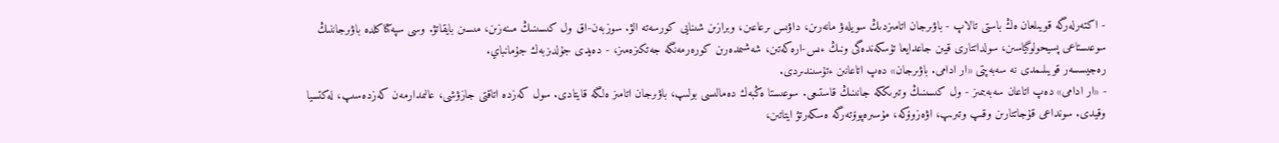- اكتەرلەرگە قويىلعان ەڭ باستى تالاپ - باۋىرجان اتامىزدىڭ سويلەۋ مانەرىن، داۋىس ىرعاعىن، وبرازىن شىنايى كورسەتە الۋ. سوزبەن-اق ول كىسىنىڭ مىنەزىن، مىسىن بايقاتۋ. وسى سپەكتاكلدە باۋىرجاننىڭ سوعىستاعى پسيحولوگياسىن، سولداتتارى قيىن جاعدايعا تۇسكەندەگى ونىڭ ءىس-ارەكەتىن، شەشىمدەرىن كورەرمەنگە جەتكىزەمىز، - دەيدى جۇلدىزبەك جۇمانباي.
رەجيسسەر قويىلىمدى نە سەبەپتى «ار ادامى. باۋىرجان» دەپ اتاعانىن ءتۇسىندىردى.
- «ار ادامى» دەپ اتاعان سەبەبىمىز - ول كىسىنىڭ وتىرىككە جانىنىڭ قاستىعى. سوعىستا ەڭبەك دەمالىسى بولىپ، باۋىرجان اتامىز ەلگە قايتادى. سول كەزدە اتاقتى جازۋشى، عالىمدارمەن كەزدەسىپ، لەكتسيا وقيدى. سونداعى قۇجاتتارىن وقىپ وتىرىپ، اۋەزوۆكە، مۇسىرەپوۆتەرگە ەسكەرتۋ ايتاتىن،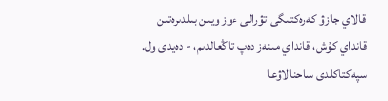قالاي جازۋ كەرەكتىگى تۋرالى ءوز ويىن بىلدىرەتىن قانداي كۇش، قانداي مىنەز دەپ تاڭعالدىم، - دەيدى ول.
سپەكتاكلدى ساحنالاۋعا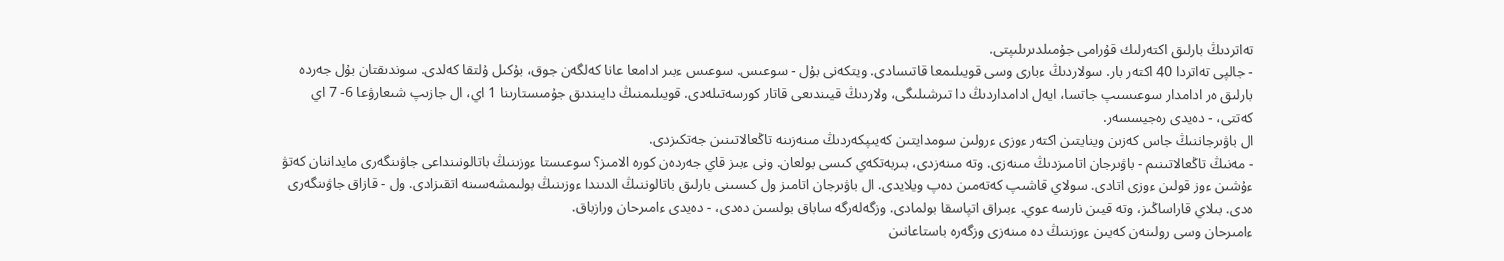تەاتردىڭ بارلىق اكتەرلىك قۇرامى جۇمىلدىرىلىپتى.
- جالپى تەاتردا 40 اكتەر بار. سولاردىڭ ءبارى وسى قويىلىمعا قاتىسادى. ويتكەنى بۇل - سوعىس. سوعىس ءبىر ادامعا عانا كەلگەن جوق، بۇكىل ۇلتقا كەلدى. سوندىقتان بۇل جەردە بارلىق ەر ادامدار سوعىسىپ جاتسا، ايەل ادامداردىڭ دا تىرشىلىگى، ولاردىڭ قيىندىعى قاتار كورسەتىلەدى. قويىلىمنىڭ دايىندىق جۇمىستارىنا 1 اي، ال جازىپ شىعارۋعا 6- 7 اي كەتتى، - دەيدى رەجيسسەر.
ال باۋىرجاننىڭ جاس كەزىن وينايتىن اكتەر ءوزى ءرولىن سومدايتىن كەيىپكەردىڭ مىنەزىنە تاڭعالاتىنىن جەتكىزدى.
- مەنىڭ تاڭعالاتىنىم - باۋىرجان اتامىزدىڭ مىنەزى. وتە مىنەزدى، بىربەتكەي كىسى بولعان. ونى ءبىز قاي جەردەن كورە الامىز؟ سوعىستا ءوزىنىڭ باتالونىنداعى جاۋىنگەرى مايداننان كەتۋ ءۇشىن ءوز قولىن ءوزى اتادى. سولاي قاشىپ كەتەمىن دەپ ويلايدى. ال باۋىرجان اتامىز ول كىسىنى بارلىق باتالوننىڭ الدىندا ءوزىنىڭ بولىمشەسىنە اتقىزادى. ول - قازاق جاۋىنگەرى ەدى. بىلاي قاراساڭىز، وتە قيىن نارسە عوي. ءبىراق اتپاسقا بولمادى. وزگەلەرگە ساباق بولسىن دەدى، - دەيدى ءامىرحان ورازباق.
ءامىرحان وسى رولىنەن كەيىن ءوزىنىڭ دە مىنەزى وزگەرە باستاعانىن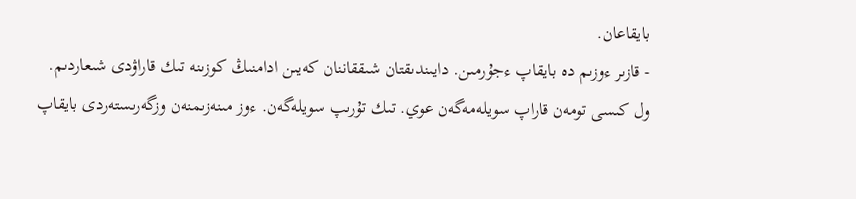بايقاعان.
- قازىر ءوزىم دە بايقاپ ءجۇرمىن. دايىندىقتان شىققاننان كەيىن ادامنىڭ كوزىنە تىك قاراۋدى شىعاردىم. ول كىسى تومەن قاراپ سويلەمەگەن عوي. تىك تۇرىپ سويلەگەن. ءوز مىنەزىمنەن وزگەرىستەردى بايقاپ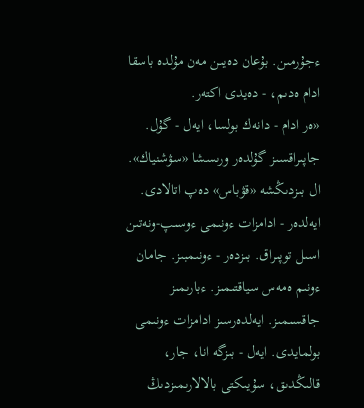ءجۇرمىن. بۇعان دەيىن مەن مۇلدە باسقا ادام ەدىم، - دەيدى اكتەر.
«ەر ادام - دانەك بولسا، ايەل - گۇل. جاپىراقسىز گۇلدەر ورىسشا «سۋشنياك». ال بىزدىڭشە «قۋباس» دەپ اتالادى. ايەلدەر - ادامزات ءونىمى ءوسىپ-ونەتىن اسىل توپىراق. بىزدەر - ءونىمبىز. جامان ءونىم ەمەس سياقتىمىز. ءبارىمىز جاقسىمىز. ايەلدەرسىز ادامزات ءونىمى بولمايدى. ايەل - بىزگە انا، جار، قالىڭدىق، سۇيىكتى بالالارىمىزدىڭ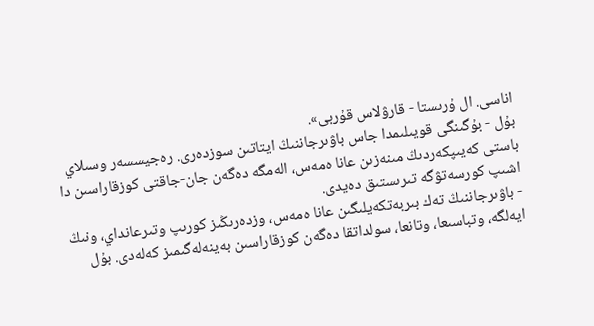اناسى. ال ۇرىستا - قارۋلاس قۇربى».
بۇل - بۇگىنگى قويىلىمدا جاس باۋىرجاننىڭ ايتاتىن سوزدەرى. رەجيسسەر وسىلاي باستى كەيىپكەردىڭ مىنەزىن عانا ەمەس، الەمگە دەگەن جان-جاقتى كوزقاراسىن دا اشىپ كورسەتۋگە تىرىستىق دەيدى.
- باۋىرجاننىڭ تەك بىربەتكەيلىگىن عانا ەمەس، وزدەرىڭىز كورىپ وتىرعانداي، ونىڭ ايەلگە، وتباسىعا، وتانعا، سولداتقا دەگەن كوزقاراسىن بەينەلەگىمىز كەلەدى. بۇل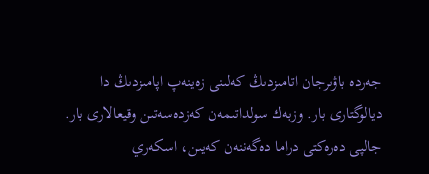جەردە باۋىرجان اتامىزدىڭ كەلىنى زەينەپ اپامىزدىڭ دا ديالوگتارى بار. وزبەك سولداتىمەن كەزدەسەتىن وقيعالارى بار. جالپى دەرەكتى دراما دەگەننەن كەيىن، اسكەري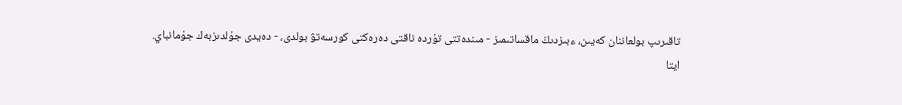تاقىرىپ بولعاننان كەيىن، ءبىزدىڭ ماقساتىمىز - مىندەتتى تۇردە ناقتى دەرەكتى كورسەتۋ بولدى، - دەيدى جۇلدىزبەك جۇمانباي.
ايتا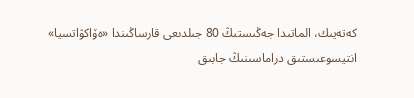كەتەيىك، الماتىدا جەڭىستىڭ 80 جىلدىعى قارساڭىندا «ەۆاكۋاتسيا» انتيسوعىستىق دراماسىنىڭ جابىق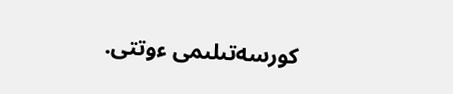كورسەتىلىمى ءوتتى.